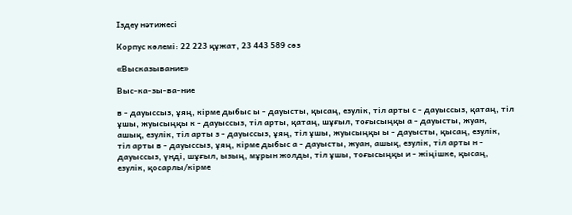Іздеу нәтижесі

Корпус көлемі: 22 223 құжат, 23 443 589 сөз

«Высказывание»

Выс-ка-зы-ва-ние

в - дауыссыз, ұяң, кірме дыбыс ы - дауысты, қысаң, езулік, тіл арты с - дауыссыз, қатаң, тіл ұшы, жуысыңқы к - дауыссыз, тіл арты, қатаң, шұғыл, тоғысыңқы а - дауысты, жуан, ашық, езулік, тіл арты з - дауыссыз, ұяң, тіл ұшы, жуысыңқы ы - дауысты, қысаң, езулік, тіл арты в - дауыссыз, ұяң, кірме дыбыс а - дауысты, жуан, ашық, езулік, тіл арты н - дауыссыз, үнді, шұғыл, ызың, мұрын жолды, тіл ұшы, тоғысыңқы и - жіңішке, қысаң, езулік, қосарлы/кірме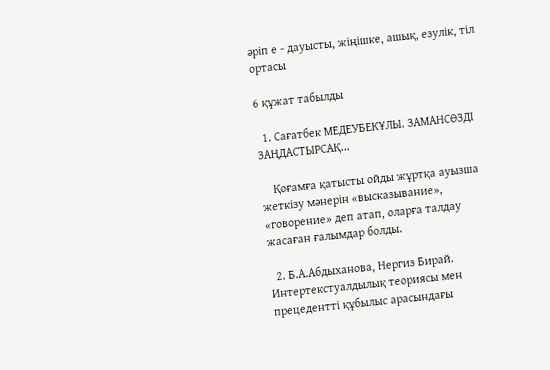әріп е - дауысты, жіңішке, ашық, езулік, тіл ортасы

6 құжат табылды

  1. Сағатбек МЕДЕУБЕКҰЛЫ. ЗАМАНСӨЗДІ ЗАҢДАСТЫРСАҚ...

    Қоғамға қатысты ойды жұртқа ауызша жеткізу мәнерін «высказывание», «говорение» деп атап, оларға талдау жасаған ғалымдар болды.

  2. Б.А.Абдыханова, Нергиз Бирай. Интертекстуалдылық теориясы мен прецедентті құбылыс арасындағы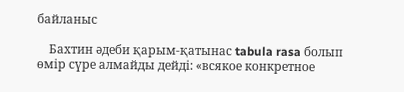байланыс

    Бахтин әдеби қарым-қатынас tabula rasa болып өмір сүре алмайды дейді: «всякое конкретное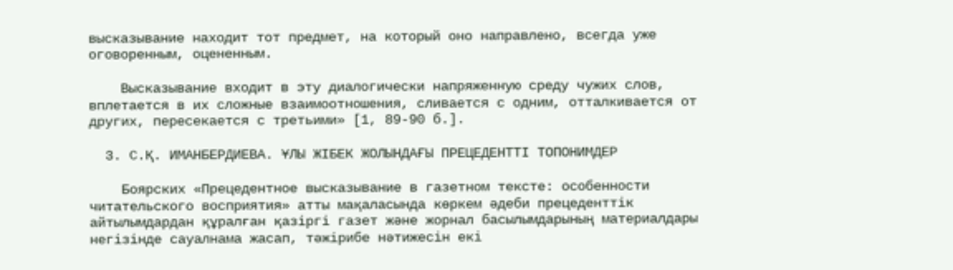высказывание находит тот предмет, на который оно направлено, всегда уже оговоренным, оцененным.

    Высказывание входит в эту диалогически напряженную среду чужих слов, вплетается в их сложные взаимоотношения, сливается с одним, отталкивается от других, пересекается с третьими» [1, 89-90 б.].

  3. С.Қ. ИМАНБЕРДИЕВА. ҰЛЫ ЖІБЕК ЖОЛЫНДАҒЫ ПРЕЦЕДЕНТТІ ТОПОНИМДЕР

    Боярских «Прецедентное высказывание в газетном тексте: особенности читательского восприятия» атты мақаласында көркем әдеби прецеденттік айтылымдардан құралған қазіргі газет және жорнал басылымдарының материалдары негізінде сауалнама жасап, тәжірибе нәтижесін екі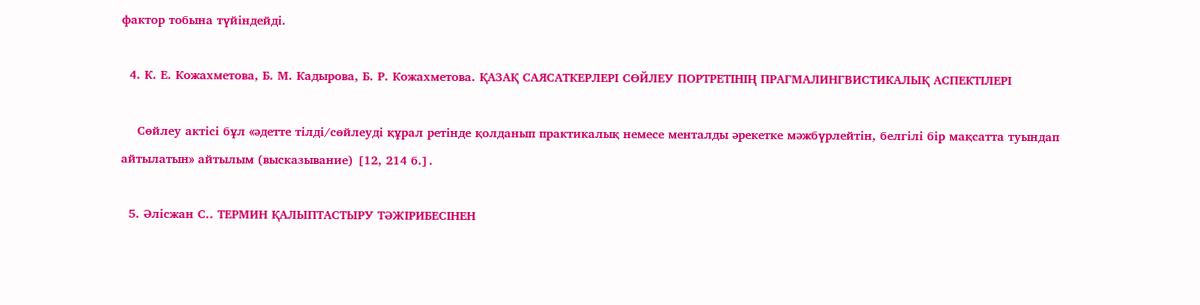фактор тобына түйіндейді.

  4. К. Е. Кожахметова, Б. М. Кадырова, Б. Р. Кожахметова. ҚАЗАҚ САЯСАТКЕРЛЕРІ СӨЙЛЕУ ПОРТРЕТІНІҢ ПРАГМАЛИНГВИСТИКАЛЫҚ АСПЕКТІЛЕРІ

    Сөйлеу актісі бұл «әдетте тілді/сөйлеуді құрал ретінде қолданып практикалық немесе менталды әрекетке мәжбүрлейтін, белгілі бір мақсатта туындап айтылатын» айтылым (высказывание) [12, 214 б.].

  5. Әлісжан С.. ТЕРМИН ҚАЛЫПТАСТЫРУ ТӘЖІРИБЕСІНЕН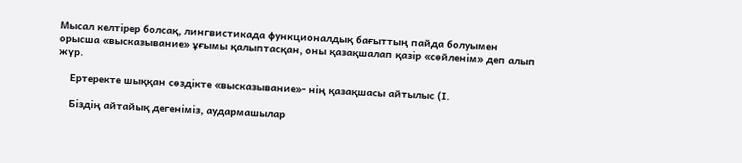Мысал келтірер болсақ, лингвистикада функционалдық бағыттың пайда болуымен орысша «высказывание» ұғымы қалыптасқан, оны қазақшалап қазір «сөйленім» деп алып жүр.

    Ертеректе шыққан сөздікте «высказывание»- нің қазақшасы айтылыс (І.

    Біздің айтайық дегеніміз, аудармашылар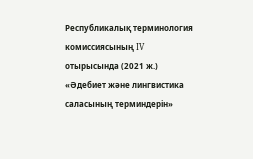Республикалық терминология комиссиясының IV отырысында (2021 ж.) «Әдебиет және лингвистика саласының терминдерін»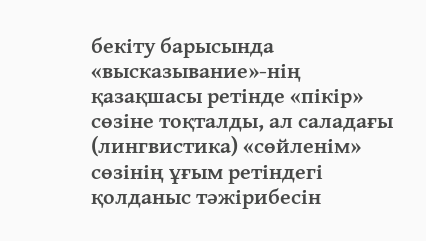бекіту барысында «высказывание»-нің қазақшасы ретінде «пікір» сөзіне тоқталды, ал саладағы (лингвистика) «сөйленім» сөзінің ұғым ретіндегі қолданыс тәжірибесін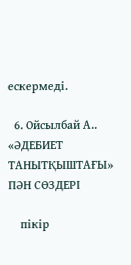ескермеді.

  6. Ойсылбай А.. «ӘДЕБИЕТ ТАНЫТҚЫШТАҒЫ» ПӘН СӨЗДЕРІ

    пікір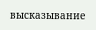высказывание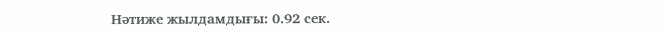Нәтиже жылдамдығы: 0.92 сек.